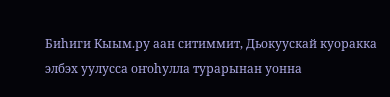Биһиги Кыым.ру аан ситиммит, Дьокуускай куоракка элбэх уулусса оҥоһулла турарынан уонна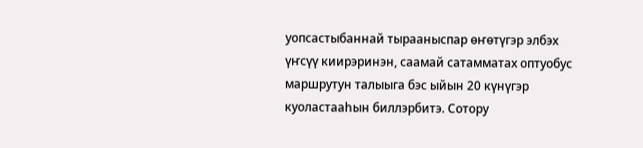уопсастыбаннай тырааныспар өҥөтүгэр элбэх үҥсүү киирэринэн, саамай сатамматах оптуобус маршрутун талыыга бэс ыйын 20 күнүгэр куоластааһын биллэрбитэ. Сотору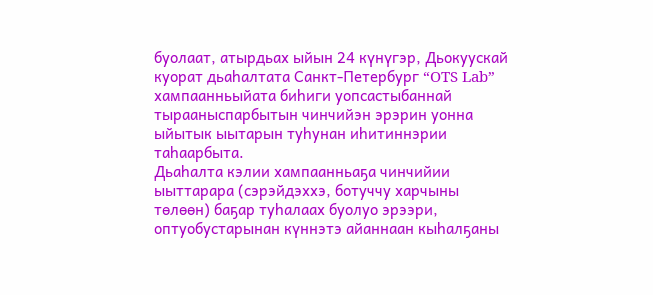буолаат, атырдьах ыйын 24 күнүгэр, Дьокуускай куорат дьаһалтата Санкт-Петербург “OTS Lab” хампаанньыйата биһиги уопсастыбаннай тырааныспарбытын чинчийэн эрэрин уонна ыйытык ыытарын туһунан иһитиннэрии таһаарбыта.
Дьаһалта кэлии хампаанньаҕа чинчийии ыыттарара (сэрэйдэххэ, ботуччу харчыны төлөөн) баҕар туһалаах буолуо эрээри, оптуобустарынан күннэтэ айаннаан кыһалҕаны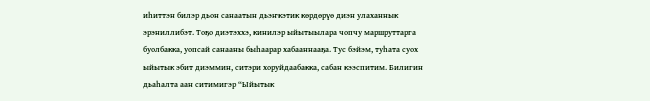иһиттэн билэр дьон санаатын дьэҥкэтик көрдөрүө диэн улаханнык эрэниллибэт. Тоҕо диэтэххэ, кинилэр ыйытыылара чопчу маршруттарга буолбакка, уопсай санааны быһаарар хабааннааҕа. Тус бэйэм, туһата суох ыйытык эбит диэммин, ситэри хоруйдаабакка, сабан кээспитим. Билигин дьаһалта аан ситимигэр “Ыйытык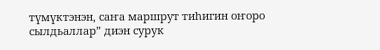түмүктэнэн, саҥа маршрут тиһигин оҥоро сылдьаллар” диэн сурук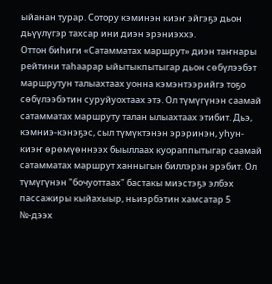ыйанан турар. Cотору кэминэн киэҥ эйгэҕэ дьон дьүүлүгэр тахсар ини диэн эрэниэххэ.
Оттон биһиги «Сатамматах маршрут» диэн таҥнары рейтини таһаарар ыйытыкпытыгар дьон сөбүлээбэт маршрутун талыахтаах уонна кэмэнтээрийгэ тоҕо сөбүлээбэтин суруйуохтаах этэ. Ол түмүгүнэн саамай сатамматах маршруту талан ылыахтаах этибит. Дьэ, кэмниэ-кэнэҕэс, сыл түмүктэнэн эрэринэн, уһун-киэҥ өрөмүөннээх быыллаах куораппытыгар саамай сатамматах маршрут ханныгын биллэрэн эрэбит. Ол түмүгүнэн "бочуоттаах" бастакы миэстэҕэ элбэх пассажиры кыйахыыр, ньиэрбэтин хамсатар 5 №-дээх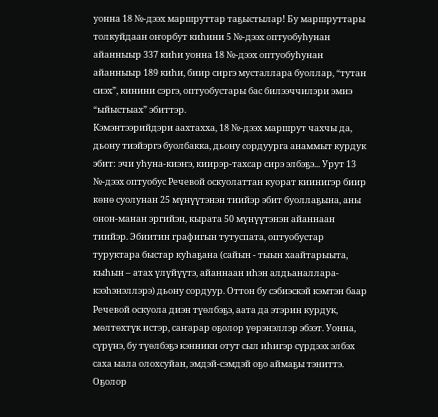уонна 18 №-дээх маршруттар таҕыстылар! Бу маршруттары толкуйдаан оҥорбут киһини 5 №-дээх оптуобуһунан айанныыр 337 киһи уонна 18 №-дээх оптуобуһунан айанныыр 189 киһи, биир сиргэ мусталлара буоллар, “тутан сиэх”, кинини сэргэ, оптуобустары бас билээччилэри эмиэ “ыйыстыах” эбиттэр.
Кэмэнтээрийдэри аахтахха, 18 №-дээх маршрут чахчы да, дьону тиэйэргэ буолбакка, дьону сордуурга анаммыт курдук эбит: эчи уһуна-киэҥэ, киирэр-тахсар сирэ элбэҕэ... Урут 13 №-дээх оптуобус Речевой оскуолаттан куорат киинигэр биир көнө суолунан 25 мүнүүтэнэн тиийэр эбит буоллаҕына, аны онон-манан эргийэн, кырата 50 мүнүүтэнэн айаннаан тиийэр. Эбиитин графигын тутуспата, оптуобустар туруктара быстар куһаҕана (сайын - тыын хаайтарыыта, кыһын – атах үлүйүүтэ, айаннаан иһэн алдьаналлара-кээһэнэллэрэ) дьону сордуур. Оттон бу сэбиэскэй кэмтэн баар Речевой оскуола диэн түөлбэҕэ, аата да этэрин курдук, мөлтөхтүк истэр, саҥарар оҕолор үөрэнэллэр эбээт. Уонна, сүрүнэ, бу түөлбэҕэ кэнники отут сыл иһигэр сүрдээх элбэх саха ыала олохсуйан, эмдэй-сэмдэй оҕо аймаҕы тэниттэ. Оҕолор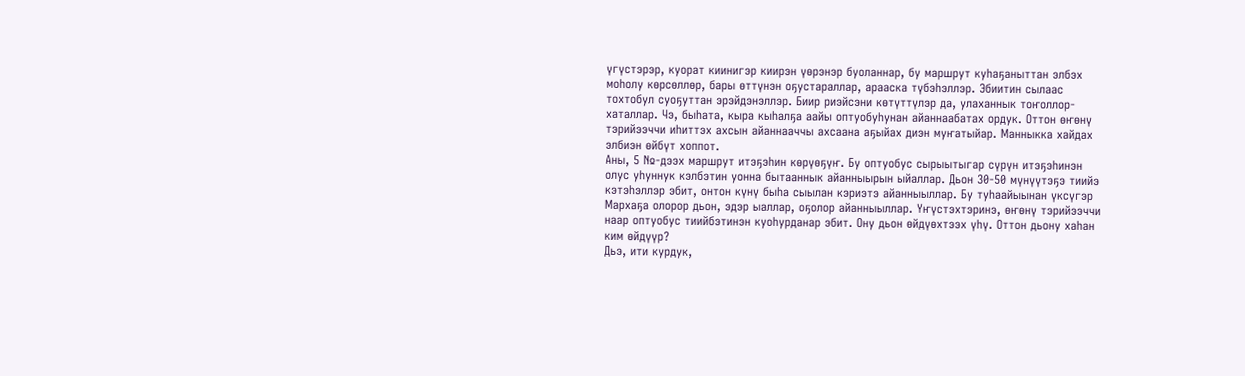үгүстэрэр, куорат киинигэр киирэн үөрэнэр буоланнар, бу маршрут куһаҕаныттан элбэх моһолу көрсөллөр, бары өттүнэн оҕустараллар, арааска түбэһэллэр. Эбиитин сылаас тохтобул суоҕуттан эрэйдэнэллэр. Биир риэйсэни көтүттүлэр да, улаханнык тоҥоллор-хаталлар. Чэ, быһата, кыра кыһалҕа аайы оптуобуһунан айаннаабатах ордук. Оттон өҥөнү тэрийээччи иһиттэх ахсын айаннааччы ахсаана аҕыйах диэн муҥатыйар. Манныкка хайдах элбиэн өйбүт хоппот.
Аны, 5 №-дээх маршрут итэҕэһин көрүөҕүҥ. Бу оптуобус сырыытыгар сүрүн итэҕэһинэн олус уһуннук кэлбэтин уонна бытааннык айанныырын ыйаллар. Дьон 30-50 мүнүүтэҕэ тиийэ кэтэһэллэр эбит, онтон күнү быһа сыылан кэриэтэ айанныыллар. Бу туһаайыынан үксүгэр Мархаҕа олорор дьон, эдэр ыаллар, оҕолор айанныыллар. Үҥүстэхтэринэ, өҥөнү тэрийээччи наар оптуобус тиийбэтинэн куоһурданар эбит. Ону дьон өйдүөхтээх үһү. Оттон дьону хаһан ким өйдүүр?
Дьэ, ити курдук,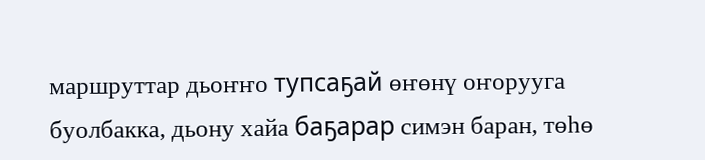маршруттар дьоҥҥо тупсаҕай өҥөнү оҥорууга буолбакка, дьону хайа баҕарар симэн баран, төһө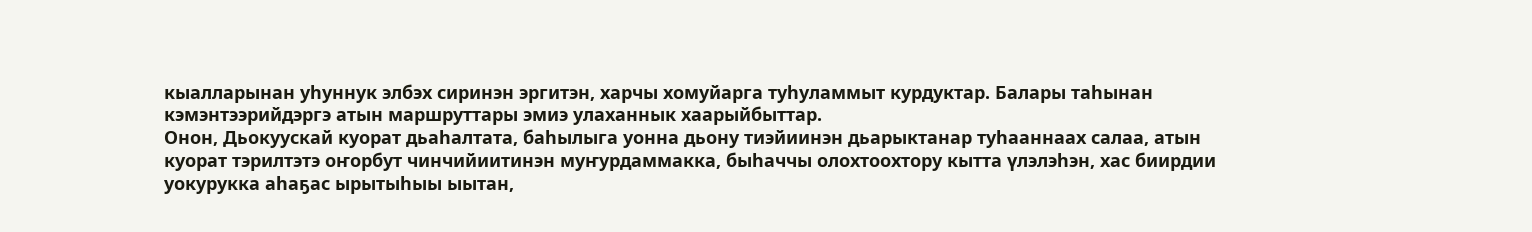кыалларынан уһуннук элбэх сиринэн эргитэн, харчы хомуйарга туһуламмыт курдуктар. Балары таһынан кэмэнтээрийдэргэ атын маршруттары эмиэ улаханнык хаарыйбыттар.
Онон, Дьокуускай куорат дьаһалтата, баһылыга уонна дьону тиэйиинэн дьарыктанар туһааннаах салаа, атын куорат тэрилтэтэ оҥорбут чинчийиитинэн муҥурдаммакка, быһаччы олохтоохтору кытта үлэлэһэн, хас биирдии уокурукка аһаҕас ырытыһыы ыытан,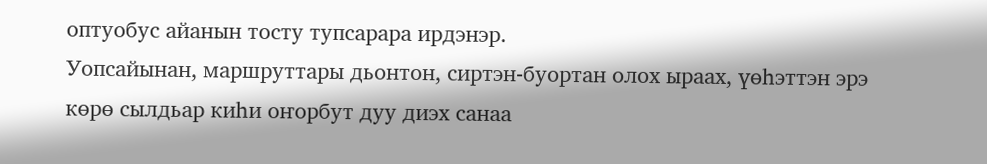оптуобус айанын тосту тупсарара ирдэнэр.
Уопсайынан, маршруттары дьонтон, сиртэн-буортан олох ыраах, үөһэттэн эрэ көрө сылдьар киһи оҥорбут дуу диэх санаа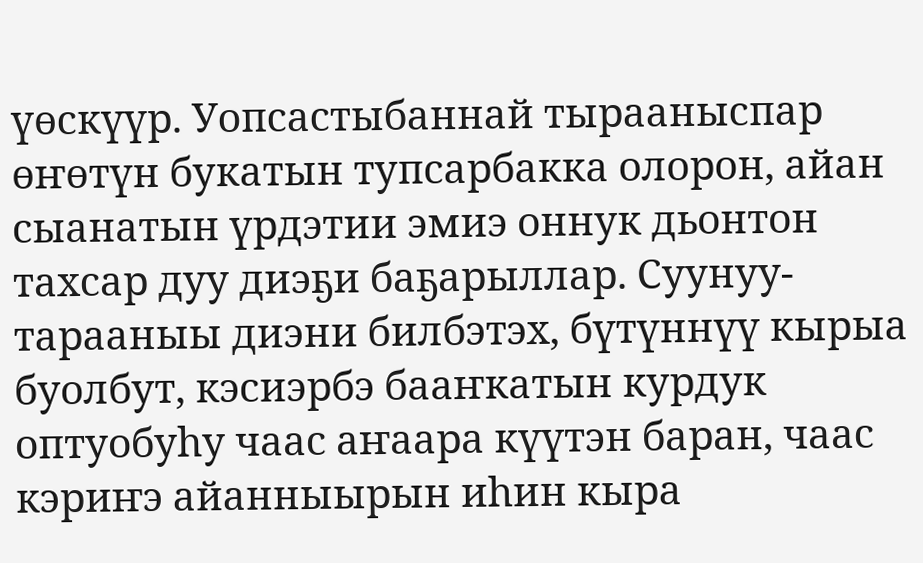үөскүүр. Уопсастыбаннай тырааныспар өҥөтүн букатын тупсарбакка олорон, айан сыанатын үрдэтии эмиэ оннук дьонтон тахсар дуу диэҕи баҕарыллар. Суунуу-тарааныы диэни билбэтэх, бүтүннүү кырыа буолбут, кэсиэрбэ бааҥкатын курдук оптуобуһу чаас аҥаара күүтэн баран, чаас кэриҥэ айанныырын иһин кыра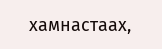хамнастаах,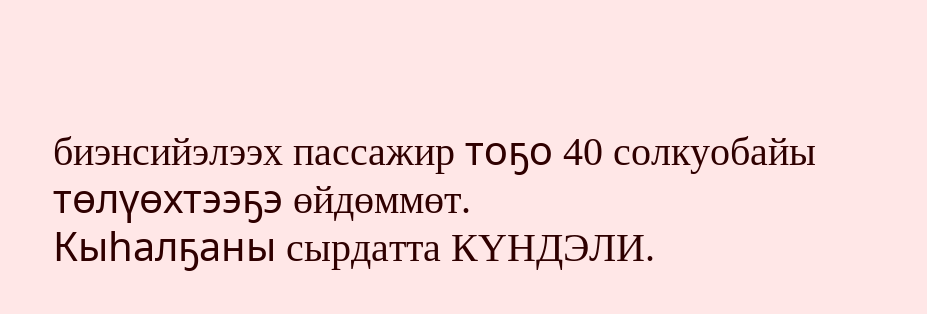биэнсийэлээх пассажир тоҕо 40 солкуобайы төлүөхтээҕэ өйдөммөт.
Кыһалҕаны сырдатта КҮНДЭЛИ.